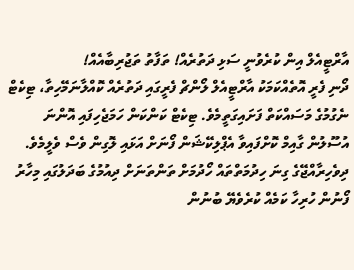އާރްޓީއެލް އިން ކުރެވުނީ ސަޅި ދަތުރެއް! ތަފާތު ތަޖުރިބާއެއް!
ދޯނި ފެރީ އޮތެއްކަމަކު އާރްޓީއެލް ލޯންޗް ފެރީގައި ދަތުރެއް ކޮއްލާނަމޭހިތާ، ޓިކެޓް ނެގުމުގެ މަސައްކަތް ފަށައިގަތީމެވެ. ޓިކެޓް ކަންކަން ހަމަޖެހިފައި އޮންނަ އުސޫލުން ގާއިމް ކޮށްފައިވާ އެޕްލިކޭޝަން ފޯނަށް އަޅައި ލޮގިން ވެސް ވެލީމެވެ.
ދިވެހިރާއްޖޭގެ ގިނަ ހިދުމަތްތައް ހޯދުމަށް ތަންތަނަށް ދިއުމުގެ ބަދަލުގައި މިހާރު ފޯނުން ހުރިހާ ކަމެއް ކުރެވެޔޭ ބުނުން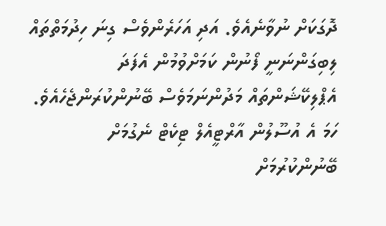ދޮގަކަށް ނުވާނެއެވެ. އަދި އަހަރެންވެސް ގިނަ ހިދުމަތްތައް ލިބިގަންނަނީ ފޯނުން ކަމަށްވުމުން އެފަދަ އެޕްލިކޭޝަންތައް މަދުންނަމަވެސް ބޭނުންކުރަންޖެހެއެވެ.
ހަމަ އެ އުސޫލުން އާރްޓީއެލް ޓިކެޓް ނެގުމަށް ބޭނުންކުރުމަށް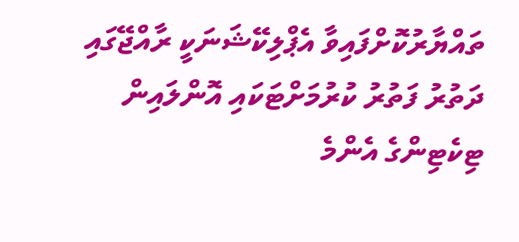ތައްޔާރުކޮށްފައިވާ އެޕްލިކޭޝަނަކީ ރާއްޖޭގައި ދަތުރު ފަތުރު ކުރުމަށްޓަކައި އޮންލައިން ޓިކެޓިންގެ އެންމެ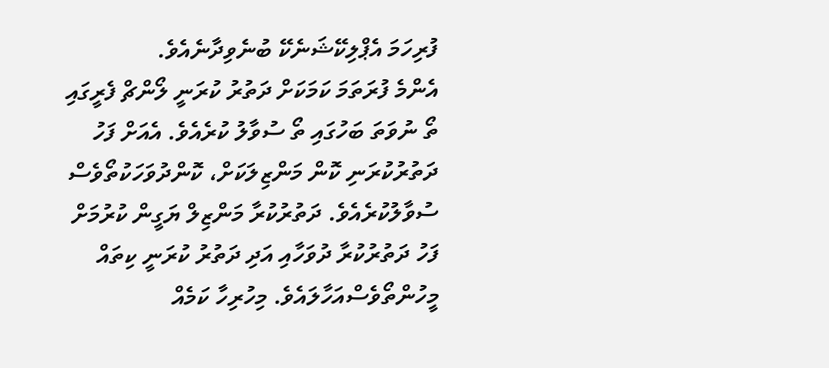ފުރިހަމަ އެޕްލިކޭޝަނެކޭ ބުނެވިދާނެއެވެ.
އެންމެ ފުރަތަމަ ކަމަކަށް ދަތުރު ކުރަނީ ލޯންޗް ފެރީގައި ތޯ ނުވަތަ ބަހުގައި ތޯ ސުވާލު ކުރެއެވެ. އެއަށް ފަހު ދަތުރުކުރަނި ކޮން މަންޒިލަކަށް، ކޮންދުވަހަކުތޯވެސް ސުވާލުކުރެއެވެ. ދަތުރުކުރާ މަންޒިލް ޔަގީން ކުރުމަށް ފަހު ދަތުރުކުރާ ދުވަހާއި އަދި ދަތުރު ކުރަނީ ކިތައް މީހުންތޯވެސްއަހާލައެވެ. މިހުރިހާ ކަމެއް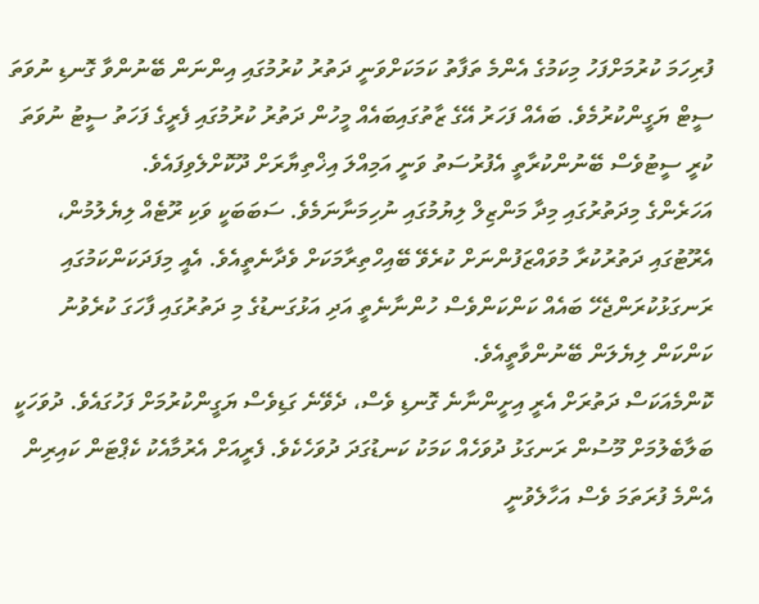ފުރިހަމަ ކުރުމަށްފަހު މިކަމުގެ އެންމެ ތަފާތު ކަމަކަށްވަނީ ދަތުރު ކުރުމުގައި އިންނަން ބޭނުންވާ ގޮނޑި ނުވަތަ ސީޓް ޔަގީންކުރުމެވެ. ބައެއް ފަހަރު އޭގެ ޒާތުގައިބައެއް މީހުން ދަތުރު ކުރުމުގައި ފެރީގެ ފަހަތު ސީޓު ނުވަތަ ކުރީ ސީޓުވެސް ބޭނުންކުރާތީ އެފުރުސަތު ވަނީ އަމިއްލަ އިޚްތިޔާރަށް ދޫކޮށްލެވިފައެވެ.
އަހަރެންގެ މިދަތުރުގައި މިދާ މަންޒިލް ލިޔުމުގައި ނުހިމަނާނަމެވެ. ސަބަބަކީ ވަކި ރޫޓެއް ލިޔެލުމުން، އެރޫޓުގައި ދަތުރުކުރާ މުވައްޒަފުންނަށް ކުރެވޭ ބޭއިހްތިރާމަކަށް ވެދާނެތީއެވެ. އެއީ މިފަދަކަންކަމުގައި ރަނގަޅުކުރަންޖެހޭ ބައެއް ކަންކަންވެސް ހުންނާނެތީ އަދި އަޅުގަނޑުގެ މި ދަތުރުގައި ފާހަގަ ކުރެވުނު ކަންކަން ލިޔެލަން ބޭނުންވާތީއެވެ.
ކޮންމެއަކަސް ދަތުރަށް އެރީ އިށީންނާނެ ގޮނޑި ވެސް، ދެވޭނެ ގަޑިވެސް ޔަގީންކުރުމަށް ފަހުގައެވެ. ދުވަހަކީ ބަލާބެލުމަށް މޫސުން ރަނގަޅު ދުވަހެއް ކަމަކު ކަނޑުގަދަ ދުވަހެކެވެ. ފެރީއަށް އެރުމާއެކު ކެޕްޓަން ކައިރިން އެންމެ ފުރަތަމަ ވެސް އަހާލެވުނީ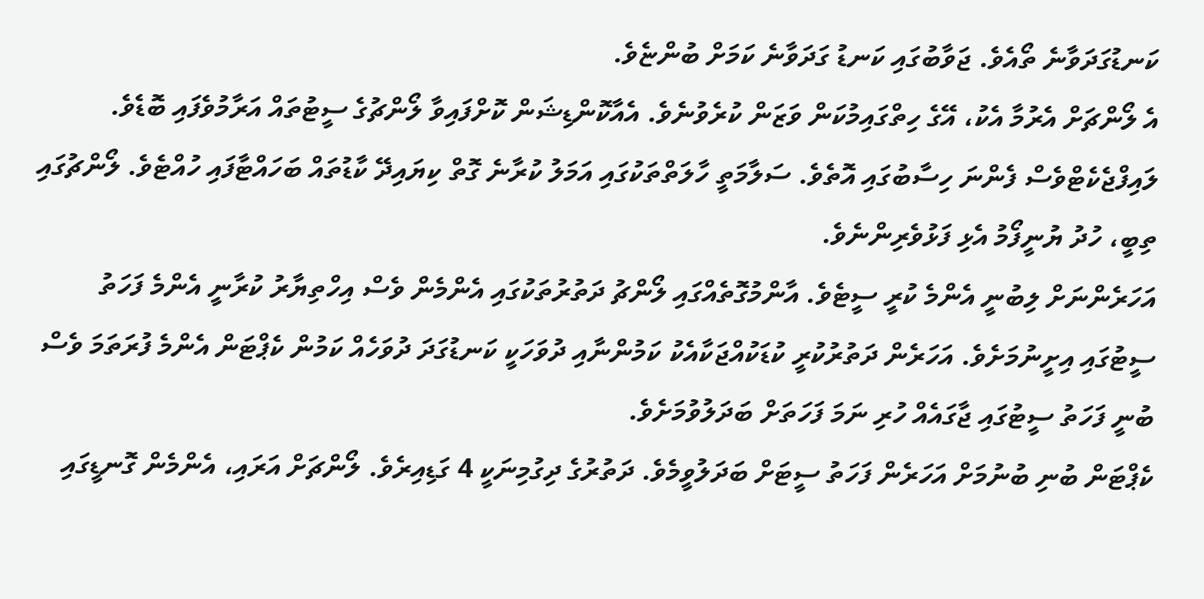ކަނޑުގަދަވާނެ ތޯއެވެ. ޖަވާބުގައި ކަނޑު ގަދަވާނެ ކަމަށް ބުންޏެވެ.
އެ ލޯންޗަށް އެރުމާ އެކު، އޭގެ ހިތްގައިމުކަން ވަޒަން ކުރެވުނެވެ. އެއާކޮންޑިޝަން ކޮށްފައިވާ ލޯންޗުގެ ސީޓުތައް އަރާމުވެފައި ބޮޑެވެ. ލައިފްޖެކެޓްވެސް ފެންނަ ހިސާބުގައި އޮތެވެ. ސަލާމަތީ ހާލަތްތަކުގައި އަމަލު ކުރާނެ ގޮތް ކިޔައިދޭ ކާޑުތައް ބަހައްޓާފައި ހުއްޓެވެ. ލޯންޗުގައި ތިބީ، ހުދު ޔުނީފޯމު އެޅި ފަޅުވެރިންނެވެ.
އަހަރެންނަށް ލިބުނީ އެންމެ ކުރީ ސީޓެވެ. އާންމުގޮތެއްގައި ލޯންޗު ދަތުރުތަކުގައި އެންމެން ވެސް އިހްތިޔާރު ކުރާނީ އެންމެ ފަހަތު ސީޓުގައި އިށީނުމަށެވެ. އަހަރެން ދަތުރުކުރީ ކުޑަކުއްޖަކާއެކު ކަމުންނާއި ދުވަހަކީ ކަނޑުގަދަ ދުވަހެއް ކަމުން ކެޕްޓަން އެންމެ ފުރަތަމަ ވެސް ބުނީ ފަހަތު ސީޓުގައި ޖާގައެއް ހުރި ނަމަ ފަހަތަށް ބަދަލުވުމަށެވެ.
ކެޕްޓަން ބުނި ބުނުމަށް އަހަރެން ފަހަތު ސީޓަށް ބަދަލުވީމެވެ. ދަތުރުގެ ދިގުމިނަކީ 4 ގަޑިއިރެވެ. ލޯންޗަށް އަރައި، އެންމެން ގޮނޑީގައި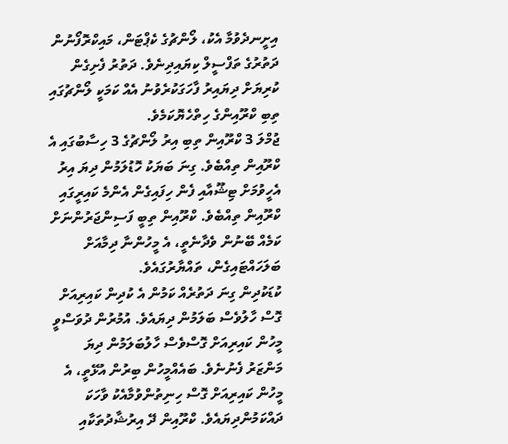އިށީނދެވުމާ އެކު، ލޯންޗުގެ ކެޕްޓަން، މައިކްރޮފޯނުން ދަތުރުގެ ތަފްސީލް ކިޔައިދިނެވެ. ދަތުރު ފެށިގެން ކުރިޔަށް ދިޔައިރު ފާހަގަކުރެވުނު އެއް ކަމަކީ ލޯންޗުގައި ތިބި ކްރޫއިންގެ ހިތްހެޔޮކަމެވެ.
ޖުމްލަ 3 ކްރޫއިން ތިބި އިރު ލޯންޗުގެ 3 ހިސާބުގައި އެ ކްރޫއިން ތިއްބެވެ. ގިނަ ބަޔަކު ހޮޑުލަމުން ދިޔަ އިރު އެހީވުމަށް ޓިޝޫއާއި ފެން ހިފައިގެން އެންމެ ކައިރީގައި ކްރޫއިން ތިއްބެވެ. ކްރޫއިން ތިބީ ފަސިންޖަރުންނަށް ކަމެއް ބޭނުން ވެދާނެތީ، އެ މީހުންނާ ދިމާއަށް ބަލަހައްޓައިގެން، ތައްޔާރުގައެވެ.
ކުޑަކުދިން ގިނަ ދަތުރެއް ކަމުން އެ ކުދިން ކައިރިއަށް ގޮސް ހާލުވެސް ބަލަމުން ދިޔައެވެ. އުމުރުން ދުވަސްވީ މީހުން ކައިރިއަށް ގޮސްވެސް ހާލުބަލަމުން ދިޔަ މަންޒަރު ފެނުނެވެ. ބައެއްމީހުން ބިރުން އުޅޭތީ، އެ މީހުން ކައިރިއަށް ގޮސް ހިނިތުންވުމާއެކު ވާހަކަ ދައްކަމުންދިޔައެވެ. ކްރޫއިން ދޭ އިރުޝާދުތަކާއި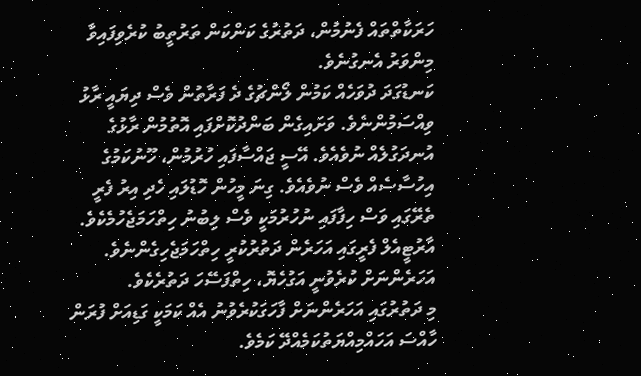ހަރަކާތްތައް ފެނުމުން، ދަތުރުގެ ކަންކަން ތަރުތީބު ކުރެވިފައިވާ މިންވަރު އެނގުނެވެ.
ކަނޑުގަދަ ދުވަހެއް ކަމުން ލޯންޗުގެ ދެ ފަރާތުން ވެސް ދިޔައީ ރާޅު ވިއްސަމުންނެވެ. ވަށައިގެން ބަންދުކޮށްފައި އޮތުމުން ރާޅުގެ އުނދަގުލެއް ނުވެއެވެ. އޭސީ ޖައްސާފައި ހުރުމުން، ހޫނުކަމުގެ އިހުސާސެއް ވެސް ނުވެއެވެ. ގިނަ މީހުން ހޮޑުލައި ހެދި އިރު ފެރީ ތެރޭގައި ވަސް ހިފާފައި ނުހުރުމަކީ ވެސް ލިބުނު ހިތްހަމަޖެހުމެކެވެ.
އާރުޓީއެލް ފެރީގައި އަހަރެން ދަތުރުކުރީ ހިތްހަމަޖެހިގެންނެވެ. އަހަރެންނަށް ކުރެވުނީ އަގުހެޔޮ، ހިތްފަސޭހަ ދަތުރެކެވެ.
މި ދަތުރުގައި އަހަރެންނަށް ފާހަގަކުރެވުނު އެއް ކަމަކީ ގަޑިއަށް ފުރަން ހާއްސަ އަހައްމިއްޔަތުކަމެއްދޭ ކަމެވެ.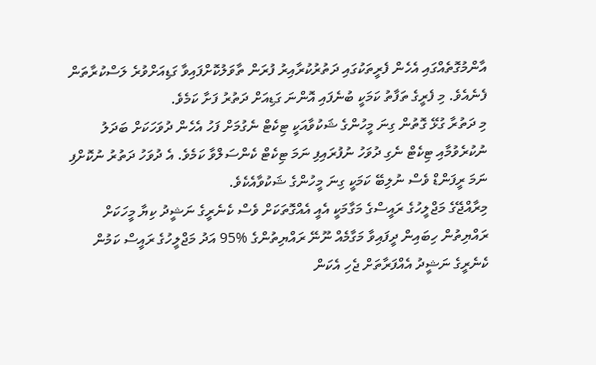އާންމުގޮތެއްގައި އެހެން ފެރީތަކުގައި ދަތުރުކުރާއިރު ފުރަން ތާވަލުކޮށްފައިވާ ގަޑިއަށްވުރެ ލަސްކުރާތަން ފެނެއެވެ. މި ފެރީގެ ތަފާތު ކަމަކީ ބުނެފައި އޮންނަ ގަޑިއަށް ދަތުރު ފަށާ ކަމެވެ.
މި ދަތުރާ ގުޅޭ ގޮތުން ގިނަ މީހުންގެ ޝަކުވާއަކީ ޓިކެޓް ނެގުމަށް ފަހު އެހެން ދުވަހަކަށް ބަދަލު ނުކުރެވުމާއި ޓިކެޓް ނެގި ދުވަހު ނުފުރައިފި ނަމަ ޓިކެޓް ކެންސަލްވާ ކަމެވެ. އެ ދުވަހު ދަތުރު ނުކޮށްފި ނަމަ ރީފަންޑް ވެސް ނުލިބޭ ކަމަކީ ގިނަ މީހުންގެ ޝަކުވާއެކެވެ.
މިރާއްޖޭގެ މަޖްލީހުގެ ރައީސްގެ މަގާމަކީ އެއީ އެއްގޮތަކަށް ވެސް ކެނެރީގެ ނަޝީދު ކިޔާ މީހަކަށް ރައްޔިތުން ހިބައިން ދީފައިވާ މަގާމެއް ނޫނޭ ރައްޔިތުންގެ %95 އަދު މަޖްލީހުގެ ރައީސް ކަމުން ކެނެރީގެ ނަޝީދު އެއްފަރާތަށް ޖެހި އެކަން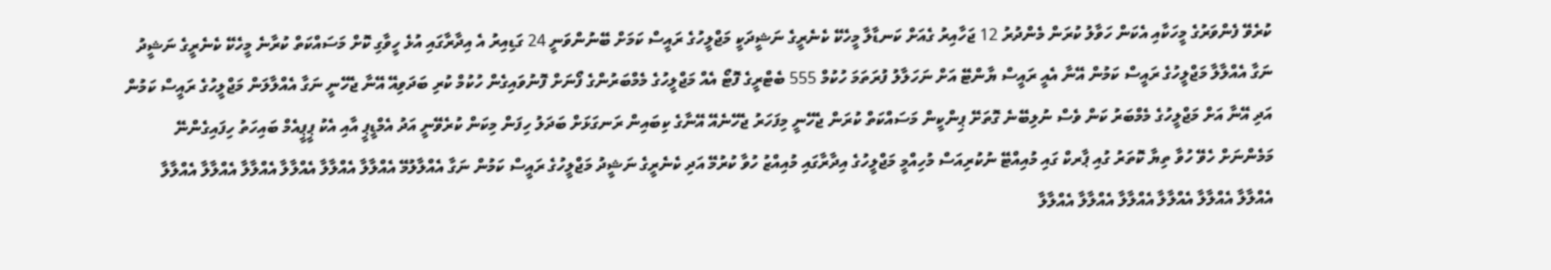ކުރެވޭ ފެންވަރުގެ މީހަކާއި އެކަން ހަވާލު ކުރަން މެންދުރު 12 ޖަހާއިރު ގެއަށް ކަނޑާލާ މީހެކޭ ކެނެރީގެ ނަޝީދަކީ މަޖްލީހުގެ ރައީސް ކަމަށް ބޭނުންވަނީ 24 ގަޑިއިރު އެ އިދާރާގައި އުޅެ ހީވާގި ކޮށް މަސައްކަތް ކުރާނެ މީހެކޭ ކެނެރީގެ ނަޝީދު ނަގާ އެއްލާލާ މަޖްލީހުގެ ރައީސް ކަމުން އޭނާ އެއީ ރައީސް ޔާންޓޭ އަށް ނަހަލާލު ފުރަތަމަ ހުކުމް 555 ބެޓްރީގެ ފޮޓޯ އެއް މަޖްލީހުގެ މެމްބަރުންގެ ފޯނަށް ފޮނުވައިގެން ހުކުމް ކުރި ބަދަވިއޭ އޭނާ ޖެހޭނީ ނަގާ އެއްލާލަން މަޖްލީހުގެ ރައީސް ކަމުން އަދި އޭނާ އަށް މަޖްލީހުގެ މެމްބަރު ކަން ވެސް ނުލިބޭނެ ގޮތަށޭ ޕިންކީން މަސައްކަތް ކުރަން ޖެހޭނީ މިފަހަރު ޖެހޭނެއޭ އޭނާގެ ކިބައިން ރަނގަޅަށް ބަދަލު ހިފަން މިކަން ކުރެވޭނީ އަދު އެމްޑީޕީ އާއި އެކު ޕީޕީއެމް ބައިހަތު ހިފައިގެންނޭ މަމެންނަށް ހެވޭ ހުވާ ތިޔާ ކޮތަރު ގުއި ޕާރކް ގައި މުއިއްޓޭ ނުކުރިއަސް މުހިއްމީ މަޖްލީހުގެ އިދާރާގައި މުއިއްޒު ހުވާ ކުރުމޭ އަދި ކެނެރީގެ ނަޝީދު މަޖްލީހުގެ ރައީސް ކަމުން ނަގާ އެއްލާލުމޭ އެއްލާލާ އެއްލާލާ އެއްލާލާ އެއްލާލާ އެއްލާލާ އެއްލާލާ އެއްލާލާ އެއްލާލާ އެއްލާލާ އެއްލާލާ އެއްލާލާ އެއްލާލާ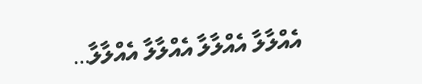އެއްލާލާ އެއްލާލާ އެއްލާލާ އެއްލާލާ…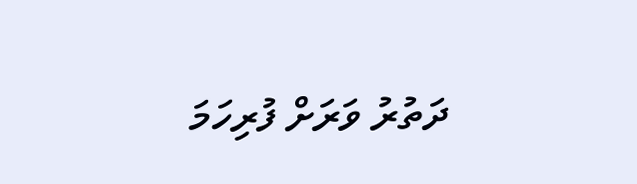ދަތުރު ވަރަށް ފުރިހަމަ